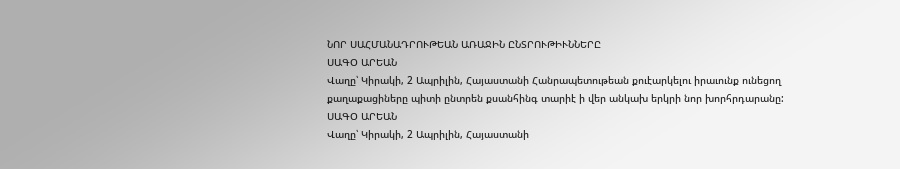ՆՈՐ ՍԱՀՄԱՆԱԴՐՈՒԹԵԱՆ ԱՌԱՋԻՆ ԸՆՏՐՈՒԹԻՒՆՆԵՐԸ
ՍԱԳՕ ԱՐԵԱՆ
Վաղը՝ Կիրակի, 2 Ապրիլին, Հայաստանի Հանրապետութեան քուէարկելու իրաւունք ունեցող քաղաքացիները պիտի ընտրեն քսանհինգ տարիէ ի վեր անկախ երկրի նոր խորհրդարանը:
ՍԱԳՕ ԱՐԵԱՆ
Վաղը՝ Կիրակի, 2 Ապրիլին, Հայաստանի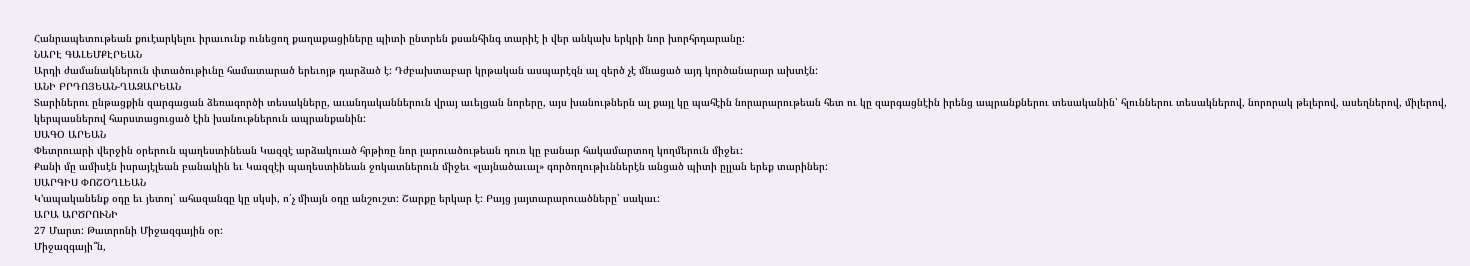Հանրապետութեան քուէարկելու իրաւունք ունեցող քաղաքացիները պիտի ընտրեն քսանհինգ տարիէ ի վեր անկախ երկրի նոր խորհրդարանը:
ՆԱՐԷ ԳԱԼԵՄՔԷՐԵԱՆ
Արդի ժամանակներուն փտածութիւնը համատարած երեւոյթ դարձած է: Դժբախտաբար կրթական ասպարէզն ալ զերծ չէ մնացած այդ կործանարար ախտէն:
ԱՆԻ ԲՐԴՈՅԵԱՆ-ՂԱԶԱՐԵԱՆ
Տարիներու ընթացքին զարգացան ձեռագործի տեսակները, աւանդականներուն վրայ աւելցան նորերը, այս խանութներն ալ քայլ կը պահէին նորարարութեան հետ ու կը զարգացնէին իրենց ապրանքներու տեսականին՝ հլուններու տեսակներով, նորորակ թելերով, ասեղներով, միլերով, կերպասներով հարստացուցած էին խանութներուն ապրանքանին:
ՍԱԳՕ ԱՐԵԱՆ
Փետրուարի վերջին օրերուն պաղեստինեան Կազզէ արձակուած հրթիռը նոր լարուածութեան դուռ կը բանար հակամարտող կողմերուն միջեւ:
Քանի մը ամիսէն իսրայէլեան բանակին եւ Կազզէի պաղեստինեան ջոկատներուն միջեւ «լայնածաւալ» գործողութիւններէն անցած պիտի ըլլան երեք տարիներ:
ՍԱՐԳԻՍ ՓՈՇՕՂԼԵԱՆ
Կ՚ապականենք օդը եւ յետոյ՝ ահազանգը կը սկսի, ո՛չ միայն օդը անշուշտ: Շարքը երկար է: Բայց յայտարարուածները՝ սակաւ:
ԱՐԱ ԱՐԾՐՈՒՆԻ
27 Մարտ: Թատրոնի Միջազգային օր:
Միջազգայի՞ն,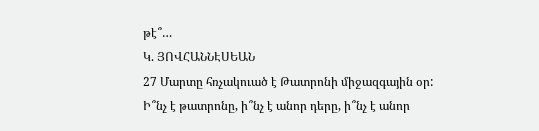թէ՞…
Կ. ՅՈՎՀԱՆՆԷՍԵԱՆ
27 Մարտը հռչակուած է Թատրոնի միջազգային օր:
Ի՞նչ է թատրոնը, ի՞նչ է անոր դերը, ի՞նչ է անոր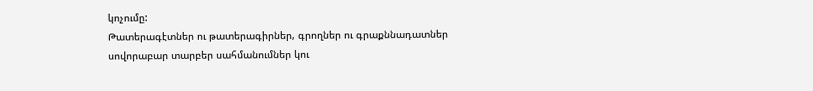կոչումը:
Թատերագէտներ ու թատերագիրներ, գրողներ ու գրաքննադատներ սովորաբար տարբեր սահմանումներ կու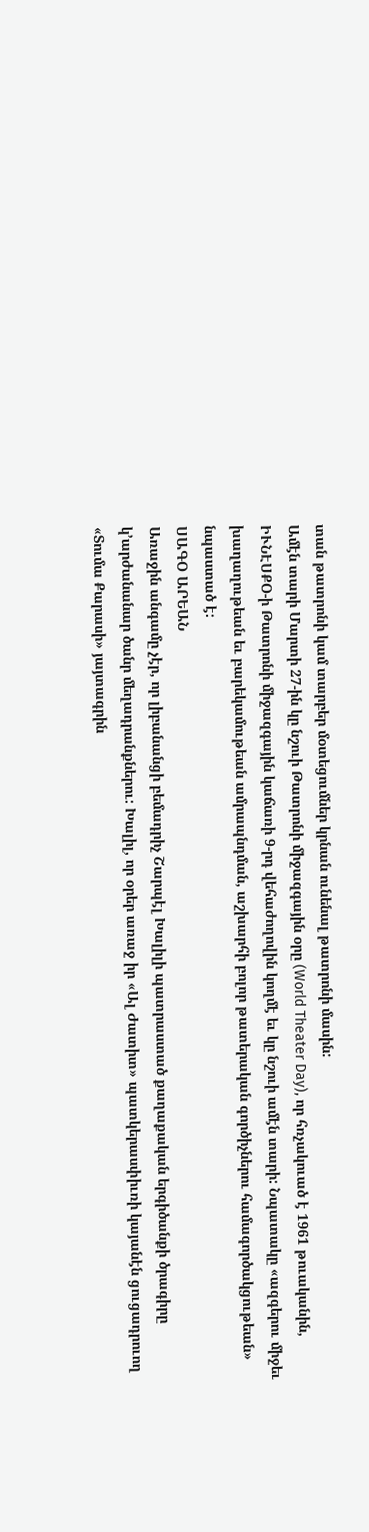տան թատրոնի կամ տարբեր մօտեցումներ կրնան ունենալ թատրոնի մասին:
Ամէն տարի Մարտի 27-ին կը նշուի Թատրոնի միջազգային օրը (World Theater Day), որ հռչակուած է 1961 թուականին, ԻՒՆԷՍՔՕ-ի Թատրոնի միջազգային կաճառի 9-րդ վեհաժողովին կողմէ եւ կը նշուի ամէն տարի: Նպատակը «ազգերու միջեւ խաղաղութեան եւ բարեկամութեան ամրապնդման, աշխարհի բոլոր թատերական գործիչներու համագործակցութեան» նպաստած է:
ՍԱԳՕ ԱՐԵԱՆ
Առաջին անգամը չէր, որ լիբանանցի բեմադրիչ Շարպէլ Խալիլի պատրաստած քաղաքական երգիծանքի ծրագիրը կ՚արժանանար ծանր մեղադրանքներու: Խալիլ, որ օրեր առաջ իր «Ալ Ժատիտ» պատկերասփիւռի կայանէն ցուցադրուող «Տումա Քարասի» յայտագրին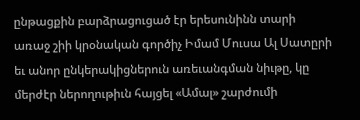ընթացքին բարձրացուցած էր երեսունինն տարի առաջ շիի կրօնական գործիչ Իմամ Մուսա Ալ Սատըրի եւ անոր ընկերակիցներուն առեւանգման նիւթը, կը մերժէր ներողութիւն հայցել «Ամալ» շարժումի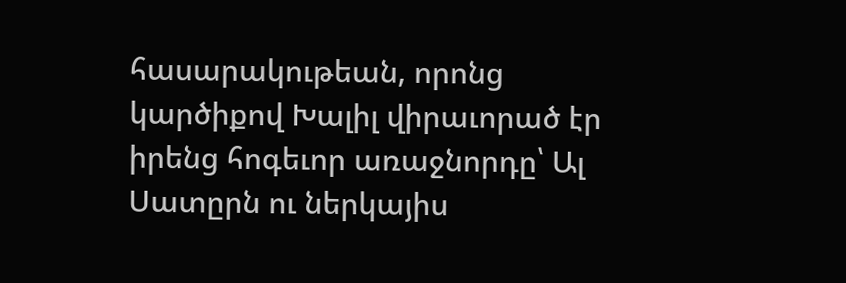հասարակութեան, որոնց կարծիքով Խալիլ վիրաւորած էր իրենց հոգեւոր առաջնորդը՝ Ալ Սատըրն ու ներկայիս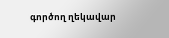գործող ղեկավար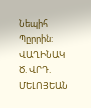Նեպիհ Պըրրին:
ՎԱՂԻՆԱԿ Ծ. ՎՐԴ. ՄԵԼՈՅԵԱՆ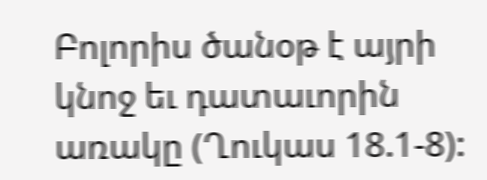Բոլորիս ծանօթ է այրի կնոջ եւ դատաւորին առակը (Ղուկաս 18.1-8):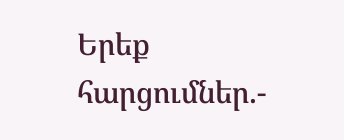Երեք հարցումներ.-